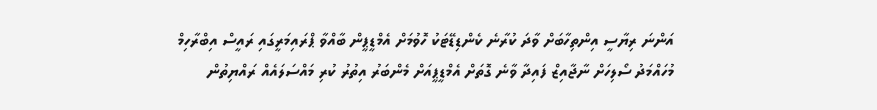އަންނަ ރިޔާސީ އިންތިހާބަށް ވާދަ ކުރާނެ ކެންޑިޑޭޓަކު ހޮވުމަށް އެމްޑީޕީން ބާއްވާ ޕްރައިމަރީގައި ރައީސް އިބްރާހިމް މުހައްމަދު ސޯލިހަށް ނާޖާއިޒް ފައިދާ ވާނެ ގޮތަށް އެމްޑީޕީއަށް މެންބަރު އިތުރު ކުރި މައްސަލައެއް ރައްޔިތުން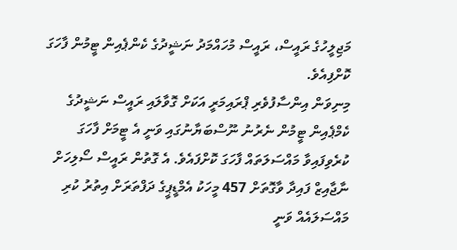މަޖިލީހުގެ ރައީސް، ރައީސް މުހައްމަދު ނަޝީދުގެ ކެންޕެއިން ޓީމުން ފާހަގަ ކޮށްފިއެވެ.
މިނިވަން އިންސާފުވެރި ޕްރައިމަރީ އަކަށް ގޮވާލައި ރައީސް ނަޝީދުގެ ކެމްޕެއިން ޓީމުން ނެރުނު ނޫސްބަޔާނުގައި ވަނީ އެ ޓީމަށް ފާހަގަ ކުރެވިފައިވާ މައްސަލަތައް ފާހަގަ ކޮށްފައެވެ. އެ ގޮތުން ރައީސް ސޯލިހަށް ނާޖާއިޒް ފައިދާ ވާގޮތަށް 457 މީހަކު އެމްޑީޕީގެ ދަފްތަރަށް އިތުރު ކުރި މައްސަލައެއް ވަނީ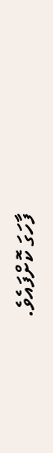ފާހަގަ ކޮށްފައެވެ.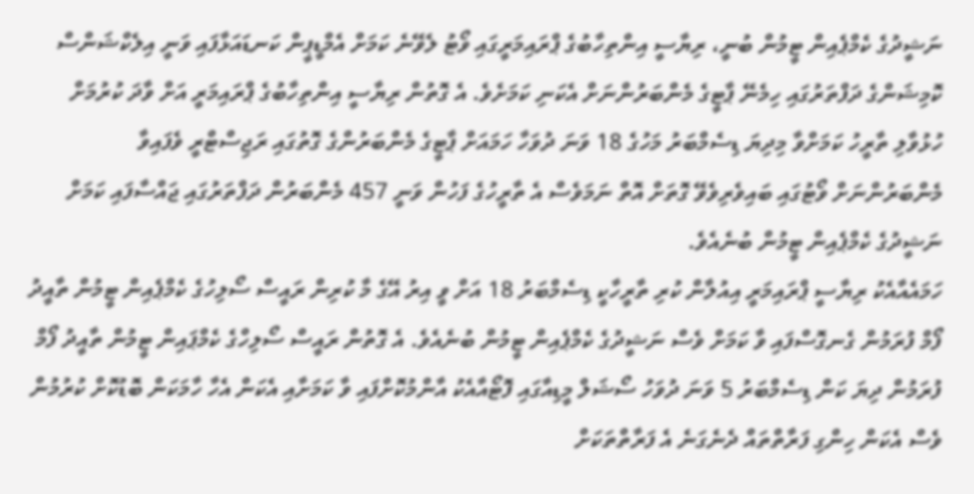ނަޝީދުގެ ކެމްޕެއިން ޓީމުން ބުނީ، ރިޔާސީ އިންތިހާބުގެ ޕްރައިމަރީގައި ވޯޓު ލެވޭނެ ކަމަށް އެމްޑީޕީން ކަނޑައަޅާފައި ވަނީ އިލެކްޝަންސް ކޮމިޝަންގެ ދަފްތަރުގައި ހިމެނޭ ޕާޓީގެ މެންބަރުންނަށް އެކަނި ކަމަށެވެ. އެ ގޮތުން ރިޔާސީ އިންތިހާބުގެ ޕްރައިމަރީ އަށް ވާދަ ކުރުމަށް ހުޅުވާލި ތާރީހު ކަމަށްވާ މިދިޔަ ޑިސެމްބަރު މަހުގެ 18 ވަނަ ދުވަހާ ހަމައަށް ޕާޓީގެ މެންބަރުންގެ ގޮތުގައި ރަޖިސްޓްރީ ވެފައިވާ މެންބަރުންނަށް ވޯޓުގައި ބައިވެރިވެވޭ ގޮތަށް އޮތް ނަމަވެސް އެ ތާރީހުގެ ފަހުން ވަނީ 457 މެންބަރުން ދަފްތަރުގައި ޖައްސާފައި ކަމަށް ނަޝީދުގެ ކެމްޕެއިން ޓީމުން ބުނެއެވެ.
ހަމައެއާއެކު ރިޔާސީ ޕްރައިމަރީ އިއުލާން ކުރި ތާރީހާކީ ޑިސެމްބަރު 18 އަށް ވީ އިރު އޭގެ މާ ކުރިން ރައީސް ސޯލިހުގެ ކެމްޕެއިން ޓީމުން ތާއީދު ފޯމް ފުރަމުން ގެނގޮސްފައި ވާ ކަމަށް ވެސް ނަޝީދުގެ ކެމްޕެއިން ޓީމުން ބުނެއެވެ. އެ ގޮތުން ރައީސް ސޯލިހްގެ ކެމްޕައިން ޓީމުން ތާއީދު ފޯމް ފުރަމުން ދިޔަ ކަން ޑިސެމްބަރު 5 ވަނަ ދުވަހު ސޯޝަލް މީޑިއާގައި ފޮޓޯއާއެކު އާންމުކޮށްފައި ވާ ކަމަށާއި އެކަން އެހާ ހާމަކަން ބޮޑުކޮށް ކުރުމުން ވެސް އެކަން ހިންގި ފަރާތްތައް ދެނެގަނެ އެ ފަރާތްތަކަށް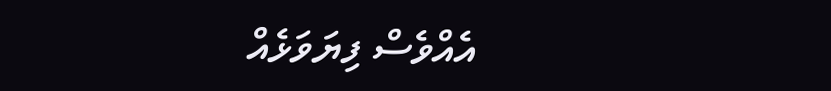އެއްވެސް ފިޔަވަޅެއް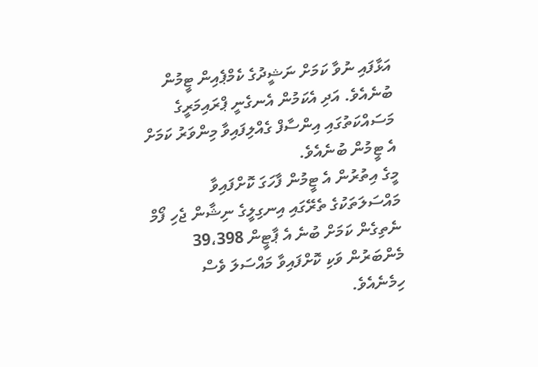އަޅާފައި ނުވާ ކަމަށް ނަޝީދުގެ ކެމްޕެއިން ޓީމުން ބުނެއެވެ. އަދި އެކަމުން އެނގެނީ ޕްރައިމަރީގެ މަސައްކަތުގައި އިންސާފް ގެއްލިފައިވާ މިންވަރު ކަމަށް އެ ޓީމުން ބުނެއެވެ.
މީގެ އިތުރުން އެ ޓީމުން ފާހަގަ ކޮށްފައިވާ މައްސަލަތަކުގެ ތެރޭގައި އިނގިލީގެ ނިޝާން ޖެހި ފޯމް ނެތިގެން ކަމަށް ބުނެ އެ ޕާޓީން 39،398 މެންބަރުން ވަކި ކޮށްފައިވާ މައްސަލަ ވެސް ހިމެނެއެވެ.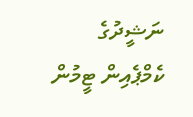ނަޝީދުގެ ކެމްޕެއިން ޓީމުން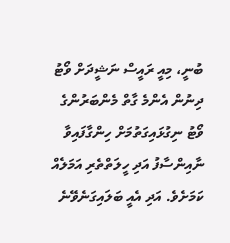ބުނީ، މިއީ ރައީސް ނަޝީދަށް ވޯޓު ދިނުން އެންމެ ގާތް މެންބަރުންގެ ވޯޓު ނިގުޅައިގަތުމަށް ހިންގާފައިވާ ނާއިންސާފު އަދި ހީލަތްތެރި އަމަލެއް ކަމަށެވެ. އަދި އެއީ ބަލައިގަނެވޭނެ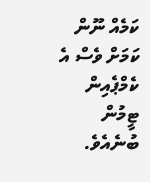ކަމެއް ނޫން ކަމަށް ވެސް އެ ކެމްޕެއިން ޓީމުން ބުނެއެވެ.